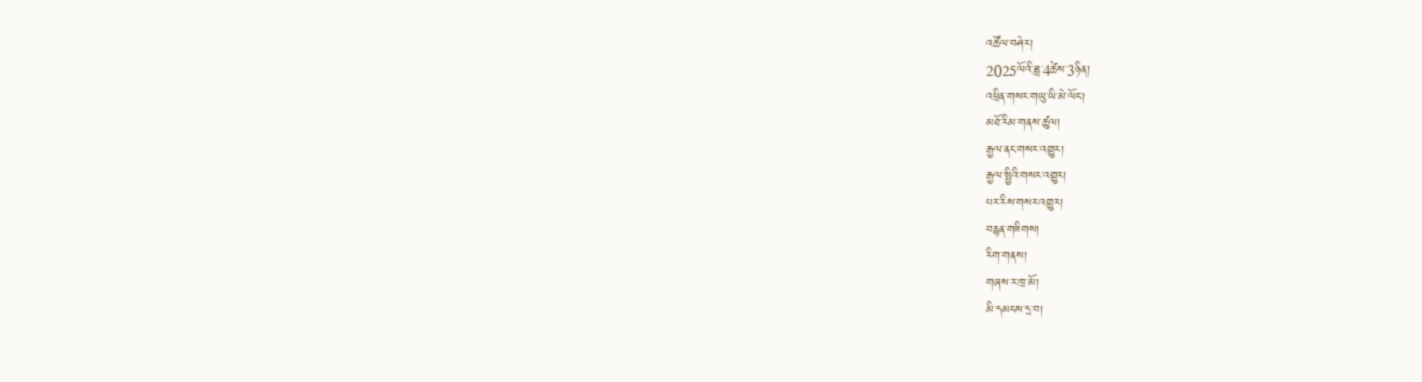འཚོལ་བཤེར།
2025ལོའི་ཟླ་4ཚེས་3ཉིན།
འཕྲིན་གསར་གཡུ་ཡི་མེ་ལོང་།
མཐོ་རིམ་གནས་ཚུལ།
རྒྱལ་ནང་གསར་འགྱུར།
རྒྱལ་སྤྱིའི་གསར་འགྱུར།
པར་རིས་གསར་འགྱུར།
བརྙན་གཟིགས།
རིག་གནས།
གཞས་ར་ཁྲ་མོ།
མི་དམངས་དྲ་བ།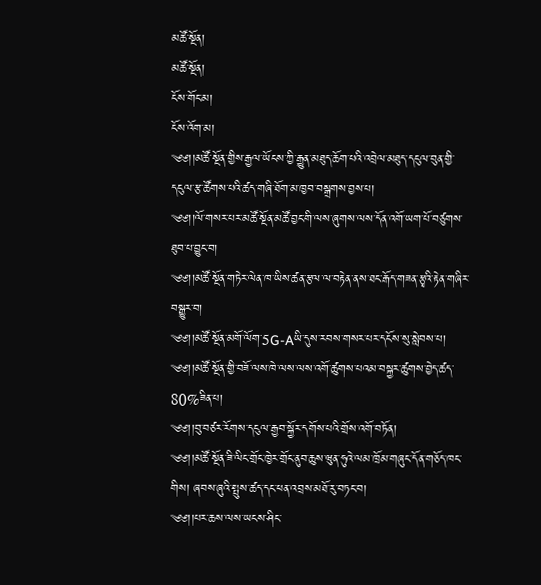མཚོ་སྔོན།
མཚོ་སྔོན།
ངོས་གོང་མ།
ངོས་འོག་མ།
༄༅།།མཚོ་སྔོན་གྱིས་རྒྱལ་ཡོངས་ཀྱི་རྒྱུན་མཐུད་ཆོག་པའི་འབྲེལ་མཐུད་དངུལ་བུན་གྱི་དངུལ་རྩ་ཚོགས་པའི་ཚད་གཞི་ཐོག་མ་ཁྱབ་བསྒྲགས་བྱས་པ།
༄༅།།ལོ་གསར་པར་མཚོ་སྔོན་མཚོ་བྱང་གི་ལས་ཞུགས་ལས་དོན་འགོ་ཡག་པོ་བཙུགས་ཐུབ་པ་བྱུང་བ།
༄༅།།མཚོ་སྔོན་གཏེར་ལེན་ཁ་ཡིས་ཚན་རྩལ་ལ་བརྟེན་ནས་ཐང་རྒོད་གཟན་རྩྭའི་རྟེན་གཞིར་བསྒྱུར་བ།
༄༅།།མཚོ་སྔོན་མགོ་ལོག་5G-Aཡི་དུས་རབས་གསར་པར་དངོས་སུ་སླེབས་པ།
༄༅།།མཚོ་སྔོན་གྱི་བཟོ་ལས་ཁེ་ལས་ལས་འགོ་ཚུགས་པའམ་བསྐྱར་ཚུགས་བྱེད་ཚད་80%ཟིན་པ།
༄༅།།བུ་བཙར་རོགས་དངུལ་རྒྱབ་སྐྱོར་དགོས་པའི་གྲོས་འགོ་བཏོན།
༄༅།།མཚོ་སྔོན་ཟི་ལིང་གྲོང་ཁྱེར་གྲོང་ནུབ་ཆུས་ཝུན་ཧུའེ་ལམ་ཁྲོམ་གཞུང་དོན་གཅོད་ཁང་གིས། ཞབས་ཞུའི་སྤུས་ཚད་དང་ཕན་འབྲས་མཐོ་རུ་བཏང་བ།
༄༅།།པར་ཆས་ལས་ཡངས་ཤིང་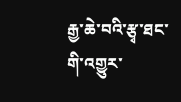རྒྱ་ཆེ་བའི་རྩྭ་ཐང་གི་འགྱུར་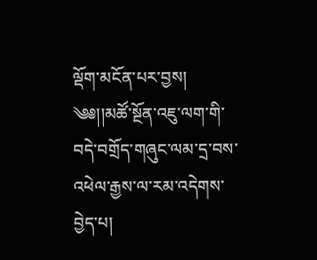ལྡོག་མངོན་པར་བྱས།
༄༅།།མཚོ་སྔོན་འཇུ་ལག་གི་བདེ་བགྲོད་གཞུང་ལམ་དྲ་བས་འཕེལ་རྒྱས་ལ་རམ་འདེགས་བྱེད་པ།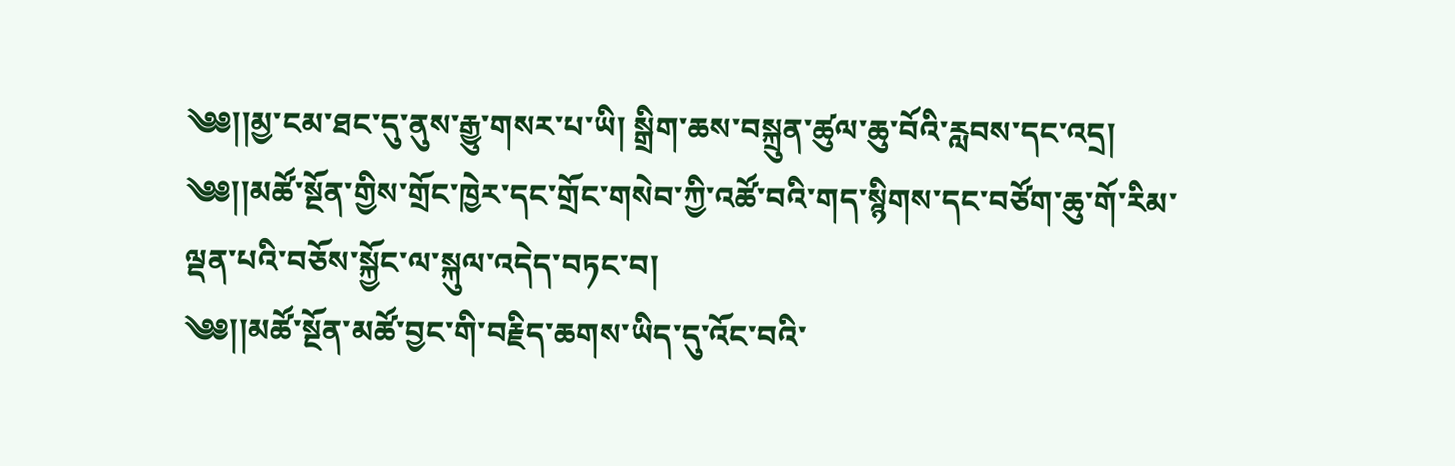༄༅།།མྱ་ངམ་ཐང་དུ་ནུས་རྒྱུ་གསར་པ་ཡི། སྒྲིག་ཆས་བསྐྲུན་ཚུལ་ཆུ་བོའི་རླབས་དང་འདྲ།
༄༅།།མཚོ་སྔོན་གྱིས་གྲོང་ཁྱེར་དང་གྲོང་གསེབ་ཀྱི་འཚོ་བའི་གད་སྙིགས་དང་བཙོག་ཆུ་གོ་རིམ་ལྡན་པའི་བཅོས་སྐྱོང་ལ་སྐུལ་འདེད་བཏང་བ།
༄༅།།མཚོ་སྔོན་མཚོ་བྱང་གི་བརྗིད་ཆགས་ཡིད་དུ་འོང་བའི་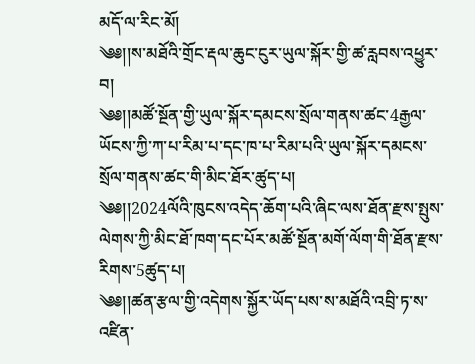མདོ་ལ་རིང་མོ།
༄༅།།ས་མཐོའི་གྲོང་རྡལ་ཆུང་ངུར་ཡུལ་སྐོར་གྱི་ཚ་རླབས་འཕྱུར་བ།
༄༅།།མཚོ་སྔོན་གྱི་ཡུལ་སྐོར་དམངས་སྲོལ་གནས་ཚང་4རྒྱལ་ཡོངས་ཀྱི་ཀ་པ་རིམ་པ་དང་ཁ་པ་རིམ་པའི་ཡུལ་སྐོར་དམངས་སྲོལ་གནས་ཚང་གི་མིང་ཐོར་ཚུད་པ།
༄༅།།2024ལོའི་ཁུངས་འདེད་ཆོག་པའི་ཞིང་ལས་ཐོན་རྫས་སྤུས་ལེགས་ཀྱི་མིང་ཐོ་ཁག་དང་པོར་མཚོ་སྔོན་མགོ་ལོག་གི་ཐོན་རྫས་རིགས་5ཚུད་པ།
༄༅།།ཚན་རྩལ་གྱི་འདེགས་སྐྱོར་ཡོད་པས་ས་མཐོའི་འབྲི་ཏ་ས་འཛིན་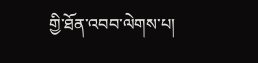གྱི་ཐོན་འབབ་ལེགས་པ།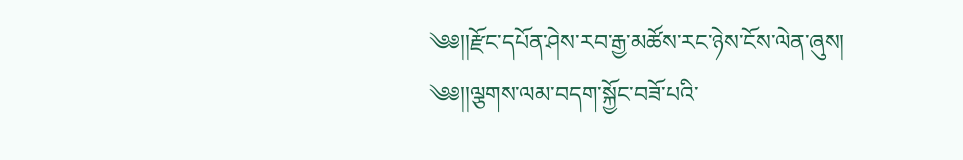༄༅།།རྫོང་དཔོན་ཤེས་རབ་རྒྱ་མཚོས་རང་ཉེས་ངོས་ལེན་ཞུས།
༄༅།།ལྕགས་ལམ་བདག་སྐྱོང་བཟོ་པའི་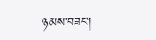ཉམས་བཟང་།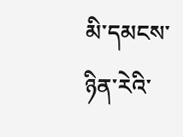མི་དམངས་ཉིན་རེའི་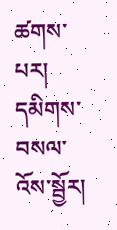ཚགས་པར།
དམིགས་བསལ་འོས་སྦྱོར།